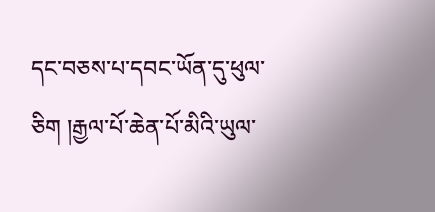དང་བཅས་པ་དབང་ཡོན་དུ་ཕུལ་ཅིག །རྒྱལ་པོ་ཆེན་པོ་མིའི་ཡུལ་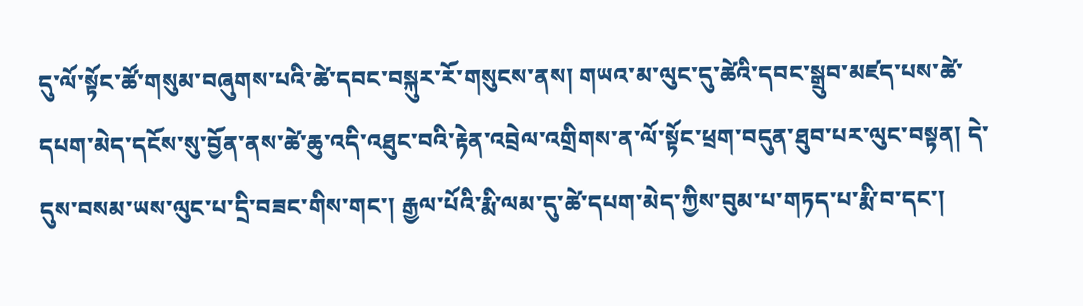དུ་ལོ་སྟོང་ཚོ་གསུམ་བཞུགས་པའི་ཚེ་དབང་བསྐུར་རོ་གསུངས་ནས། གཡའ་མ་ལུང་དུ་ཚེའི་དབང་སྒྲུབ་མཛད་པས་ཚེ་དཔག་མེད་དངོས་སུ་བྱོན་ནས་ཚེ་ཆུ་འདི་འཐུང་བའི་རྟེན་འབྲེལ་འགྲིགས་ན་ལོ་སྟོང་ཕྲག་བདུན་ཐུབ་པར་ལུང་བསྟན། དེ་དུས་བསམ་ཡས་ལུང་པ་དྲི་བཟང་གིས་གང་། རྒྱལ་པོའི་རྨི་ལམ་དུ་ཚེ་དཔག་མེད་ཀྱིས་བུམ་པ་གཏད་པ་རྨི་བ་དང་།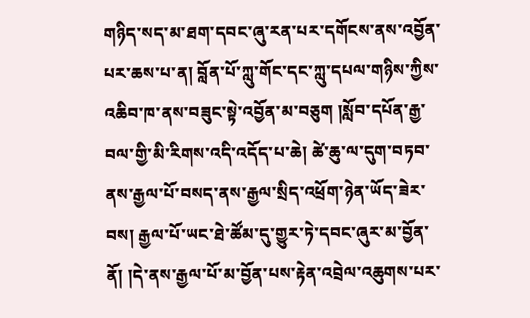གཉིད་སད་མ་ཐག་དབང་ཞུ་རན་པར་དགོངས་ནས་འབྱོན་པར་ཆས་པ་ན། བློན་པོ་ཀླུ་གོང་དང་ཀླུ་དཔལ་གཉིས་ཀྱིས་འཆིབ་ཁ་ནས་བཟུང་སྟེ་འབྱོན་མ་བཅུག །སློབ་དཔོན་རྒྱ་བལ་གྱི་མི་རིགས་འདི་འདོད་པ་ཆེ། ཚེ་ཆུ་ལ་དུག་བཏབ་ནས་རྒྱལ་པོ་བསད་ནས་རྒྱལ་སྲིད་འཕྲོག་ཉེན་ཡོད་ཟེར་བས། རྒྱལ་པོ་ཡང་ཐེ་ཚོམ་དུ་གྱུར་ཏེ་དབང་ཞུར་མ་བྱོན་ནོ། །དེ་ནས་རྒྱལ་པོ་མ་བྱོན་པས་རྟེན་འབྲེལ་འཆུགས་པར་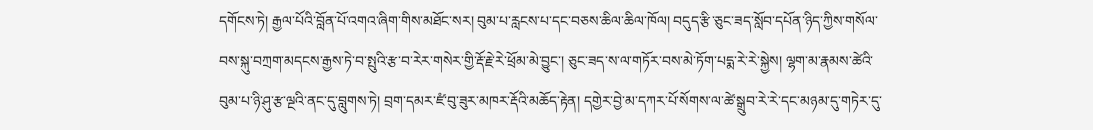དགོངས་ཏེ། རྒྱལ་པོའི་བློན་པོ་འགའ་ཞིག་གིས་མཐོང་སར། བུམ་པ་རླངས་པ་དང་བཅས་ཆིལ་ཆིལ་ཁོལ། བདུད་རྩི་ཅུང་ཟད་སློབ་དཔོན་ཉིད་ཀྱིས་གསོལ་བས་སྐུ་བཀྲག་མདངས་རྒྱས་ཏེ་བ་སྤུའི་རྩ་བ་རེར་གསེར་གྱི་རྡོ་རྗེ་རེ་ཕྲོམ་མེ་བྱུང་། ཅུང་ཟད་ས་ལ་གཏོར་བས་མེ་ཏོག་པདྨ་རེ་རེ་སྐྱེས། ལྷག་མ་རྣམས་ཚེའི་བུམ་པ་ཉི་ཤུ་རྩ་ལྔའི་ནང་དུ་བླུགས་ཏེ། བྲག་དམར་ཛཾ་བུ་ཟུར་མཁར་རྡོའི་མཆོད་རྟེན། དགྱེར་བྱེ་མ་དཀར་པོ་སོགས་ལ་ཚེ་སྒྲུབ་རེ་རེ་དང་མཉམ་དུ་གཏེར་དུ་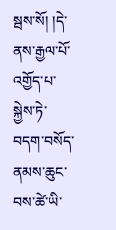སྦས་སོ། །དེ་ནས་རྒྱལ་པོ་འགྱོད་པ་སྐྱེས་ཏེ་བདག་བསོད་ནམས་ཆུང་བས་ཚེ་ཡི་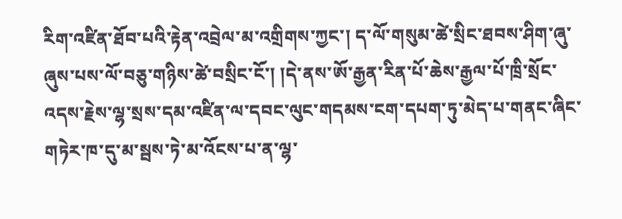རིག་འཛིན་ཐོབ་པའི་རྟེན་འབྲེལ་མ་འགྲིགས་ཀྱང་། ད་ལོ་གསུམ་ཚེ་སྲིང་ཐབས་ཤིག་ཞུ་ཞུས་པས་ལོ་བཅུ་གཉིས་ཚེ་བསྲིང་ངོ་། །དེ་ནས་ཨོ་རྒྱན་རིན་པོ་ཆེས་རྒྱལ་པོ་ཁྲི་སྲོང་འདས་རྗེས་ལྷ་སྲས་དམ་འཛིན་ལ་དབང་ལུང་གདམས་ངག་དཔག་ཏུ་མེད་པ་གནང་ཞིང་གཏེར་ཁ་དུ་མ་སྦས་ཏེ་མ་འོངས་པ་ན་ལྷ་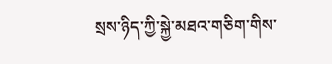སྲས་ཉིད་ཀྱི་སྐྱེ་མཐའ་གཅིག་གིས་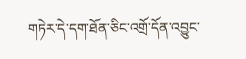གཏེར་དེ་དག་ཐོན་ཅིང་འགྲོ་དོན་འབྱུང་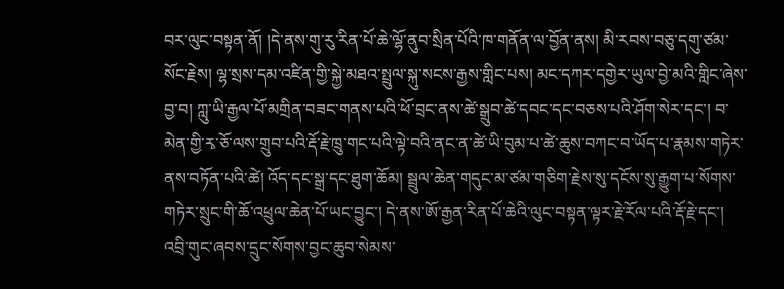བར་ལུང་བསྟན་ནོ། །དེ་ནས་གུ་རུ་རིན་པོ་ཆེ་ལྷོ་ནུབ་སྲིན་པོའི་ཁ་གནོན་ལ་བྱོན་ནས། མི་རབས་བཅུ་དགུ་ཙམ་སོང་རྗེས། ལྷ་སྲས་དམ་འཛིན་གྱི་སྐྱེ་མཐའ་སྤྲུལ་སྐུ་སངས་རྒྱས་གླིང་པས། མང་དཀར་དགྱེར་ཡུལ་བྱེ་མའི་གླིང་ཞེས་བྱ་བ། ཀླུ་ཡི་རྒྱལ་པོ་མགྲིན་བཟང་གནས་པའི་ཕོ་བྲང་ནས་ཚེ་སྒྲུབ་ཚེ་དབང་དང་བཅས་པའི་ཤོག་སེར་དང་། བ་མེན་གྱི་རྭ་ཅོ་ལས་གྲུབ་པའི་རྡོ་རྗེ་ཁྲུ་གང་པའི་ལྟེ་བའི་ནང་ན་ཚེ་ཡི་བུམ་པ་ཚེ་ཆུས་བཀང་བ་ཡོད་པ་རྣམས་གཏེར་ནས་བཏོན་པའི་ཚེ། འོད་དང་སྒྲ་དང་ཐུག་ཆོམ། སྦྲུལ་ཆེན་གདུང་མ་ཙམ་གཅིག་རྗེས་སུ་དངོས་སུ་རྒྱུག་པ་སོགས་གཏེར་སྲུང་གི་ཆོ་འཕྲུལ་ཆེན་པོ་ཡང་བྱུང་། དེ་ནས་ཨོ་རྒྱན་རིན་པོ་ཆེའི་ལུང་བསྟན་ལྟར་རྗེ་རོལ་པའི་རྡོ་རྗེ་དང་། འབྲི་གུང་ཞབས་དྲུང་སོགས་བྱང་ཆུབ་སེམས་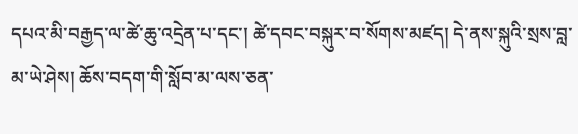དཔའ་མི་བརྒྱད་ལ་ཚེ་ཆུ་འདྲེན་པ་དང་། ཚེ་དབང་བསྐུར་བ་སོགས་མཛད། དེ་ནས་སྐུའི་སྲས་བླ་མ་ཡེ་ཤེས། ཆོས་བདག་གི་སློབ་མ་ལས་ཅན་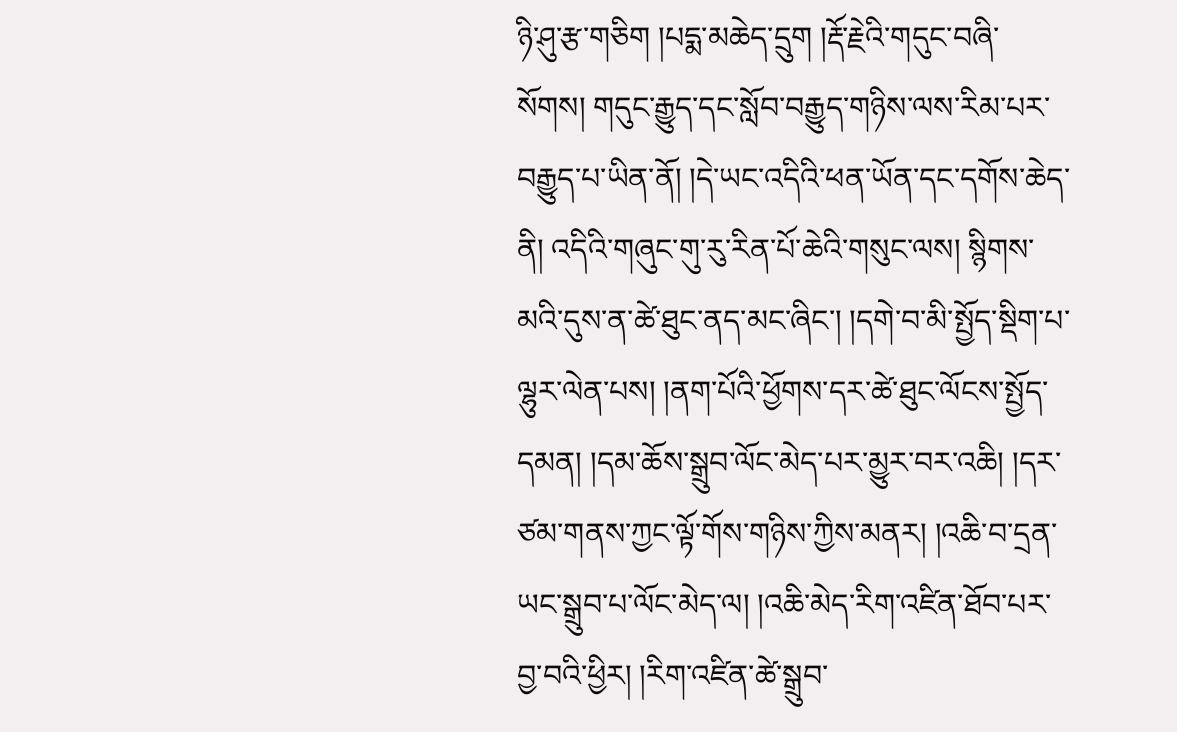ཉི་ཤུ་རྩ་གཅིག །པདྨ་མཆེད་དྲུག །རྡོ་རྗེའི་གདུང་བཞི་སོགས། གདུང་རྒྱུད་དང་སློབ་བརྒྱུད་གཉིས་ལས་རིམ་པར་བརྒྱུད་པ་ཡིན་ནོ། །དེ་ཡང་འདིའི་ཕན་ཡོན་དང་དགོས་ཆེད་ནི། འདིའི་གཞུང་གུ་རུ་རིན་པོ་ཆེའི་གསུང་ལས། སྙིགས་མའི་དུས་ན་ཚེ་ཐུང་ནད་མང་ཞིང་། །དགེ་བ་མི་སྤྱོད་སྡིག་པ་ལྷུར་ལེན་པས། །ནག་པོའི་ཕྱོགས་དར་ཚེ་ཐུང་ལོངས་སྤྱོད་དམན། །དམ་ཆོས་སྒྲུབ་ལོང་མེད་པར་མྱུར་བར་འཆི། །དར་ཙམ་གནས་ཀྱང་ལྟོ་གོས་གཉིས་ཀྱིས་མནར། །འཆི་བ་དྲན་ཡང་སྒྲུབ་པ་ལོང་མེད་ལ། །འཆི་མེད་རིག་འཛིན་ཐོབ་པར་བྱ་བའི་ཕྱིར། །རིག་འཛིན་ཚེ་སྒྲུབ་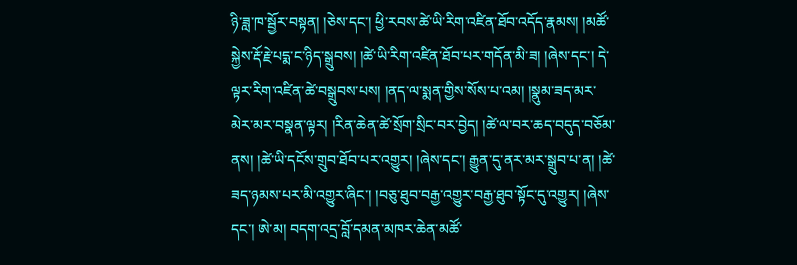ཉི་ཟླ་ཁ་སྦྱོར་བསྟན། །ཅེས་དང་། ཕྱི་རབས་ཚེ་ཡི་རིག་འཛིན་ཐོབ་འདོད་རྣམས། །མཚོ་སྐྱེས་རྡོ་རྗེ་པདྨ་ང་ཉིད་སྒྲུབས། །ཚེ་ཡི་རིག་འཛིན་ཐོབ་པར་གདོན་མི་ཟ། །ཞེས་དང་། དེ་ལྟར་རིག་འཛིན་ཚེ་བསྒྲུབས་པས། །ནད་ལ་སྨན་གྱིས་སོས་པ་འམ། །སྣུམ་ཟད་མར་མེར་མར་བསྣན་ལྟར། །རིན་ཆེན་ཚེ་སྲོག་སྲིང་བར་བྱེད། །ཚེ་ལ་བར་ཆད་བདུད་བཅོམ་ནས། །ཚེ་ཡི་དངོས་གྲུབ་ཐོབ་པར་འགྱུར། །ཞེས་དང་། རྒྱུན་དུ་ནར་མར་སྒྲུབ་པ་ན། །ཚེ་ཟད་ཉམས་པར་མི་འགྱུར་ཞིང་། །བཅུ་ཐུབ་བརྒྱ་འགྱུར་བརྒྱ་ཐུབ་སྟོང་དུ་འགྱུར། །ཞེས་དང་། ཨེ་མ། བདག་འདྲ་བློ་དམན་མཁར་ཆེན་མཚོ་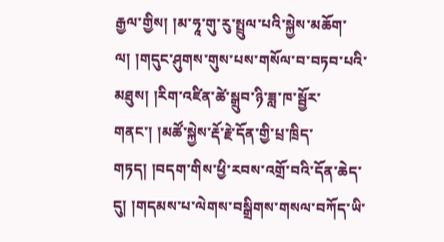རྒྱལ་གྱིས། །མ་ཧཱ་གུ་རུ་སྤྲུལ་པའི་སྐྱེས་མཆོག་ལ། །གདུང་ཤུགས་གུས་པས་གསོལ་བ་བཏབ་པའི་མཐུས། །རིག་འཛིན་ཚེ་སྒྲུབ་ཉི་ཟླ་ཁ་སྦྱོར་གནང་། །མཚོ་སྐྱེས་རྡོ་རྗེ་དོན་གྱི་པྲ་ཁྲིད་གཏད། །བདག་གིས་ཕྱི་རབས་འགྲོ་བའི་དོན་ཆེད་དུ། །གདམས་པ་ལེགས་བསྒྲིགས་གསལ་བཀོད་ཡི་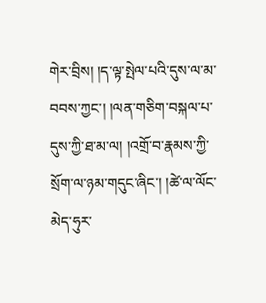གེར་བྲིས། །ད་ལྟ་སྤེལ་པའི་དུས་ལ་མ་བབས་ཀྱང་། །ལན་གཅིག་བསྐལ་པ་དུས་ཀྱི་ཐ་མ་ལ། །འགྲོ་བ་རྣམས་ཀྱི་སྲོག་ལ་ཉམ་གདུང་ཞིང་། །ཚེ་ལ་ལོང་མེད་ཧུར་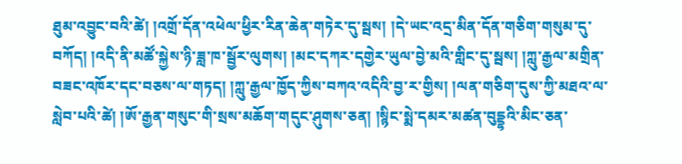ཐུམ་འབྱུང་བའི་ཚེ། །འགྲོ་དོན་འཕེལ་ཕྱིར་རིན་ཆེན་གཏེར་དུ་སྦས། །དེ་ཡང་འདྲ་མིན་དོན་གཅིག་གསུམ་དུ་བཀོད། །འདི་ནི་མཚོ་སྐྱེས་ཉི་ཟླ་ཁ་སྦྱོར་ལུགས། །མང་དཀར་དགྱེར་ཡུལ་བྱེ་མའི་གླིང་དུ་སྦས། །ཀླུ་རྒྱལ་མགྲིན་བཟང་འཁོར་དང་བཅས་ལ་གཏད། །ཀླུ་རྒྱལ་ཁྱོད་ཀྱིས་བཀའ་འདིའི་བྱ་ར་གྱིས། །ལན་གཅིག་དུས་ཀྱི་མཐའ་ལ་སླེབ་པའི་ཚེ། །ཨོ་རྒྱན་གསུང་གི་སྲས་མཆོག་གདུང་ཤུགས་ཅན། །སྙིང་སྨེ་དམར་མཚན་བུདྡྷའི་མིང་ཅན་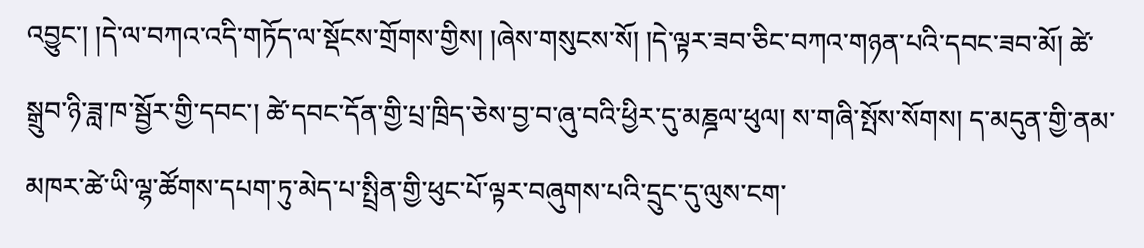འབྱུང་། །དེ་ལ་བཀའ་འདི་གཏོད་ལ་སྡོངས་གྲོགས་གྱིས། །ཞེས་གསུངས་སོ། །དེ་ལྟར་ཟབ་ཅིང་བཀའ་གཉན་པའི་དབང་ཟབ་མོ། ཚེ་སྒྲུབ་ཉི་ཟླ་ཁ་སྦྱོར་གྱི་དབང་། ཚེ་དབང་དོན་གྱི་པྲ་ཁྲིད་ཅེས་བྱ་བ་ཞུ་བའི་ཕྱིར་དུ་མཎྜལ་ཕུལ། ས་གཞི་སྤོས་སོགས། ད་མདུན་གྱི་ནམ་མཁར་ཚེ་ཡི་ལྷ་ཚོགས་དཔག་ཏུ་མེད་པ་སྤྲིན་གྱི་ཕུང་པོ་ལྟར་བཞུགས་པའི་དྲུང་དུ་ལུས་ངག་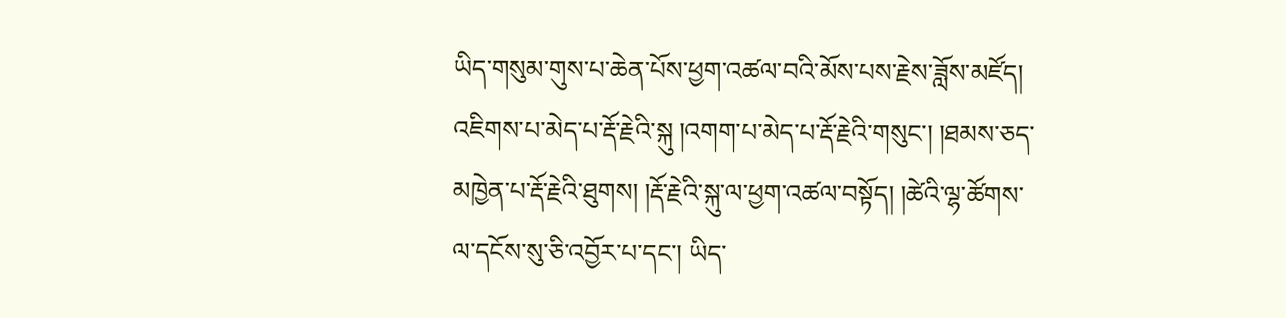ཡིད་གསུམ་གུས་པ་ཆེན་པོས་ཕྱག་འཚལ་བའི་མོས་པས་རྗེས་ཟློས་མཛོད། འཇིགས་པ་མེད་པ་རྡོ་རྗེའི་སྐུ །འགག་པ་མེད་པ་རྡོ་རྗེའི་གསུང་། །ཐམས་ཅད་མཁྱེན་པ་རྡོ་རྗེའི་ཐུགས། །རྡོ་རྗེའི་སྐུ་ལ་ཕྱག་འཚལ་བསྟོད། །ཚེའི་ལྷ་ཚོགས་ལ་དངོས་སུ་ཅི་འབྱོར་པ་དང་། ཡིད་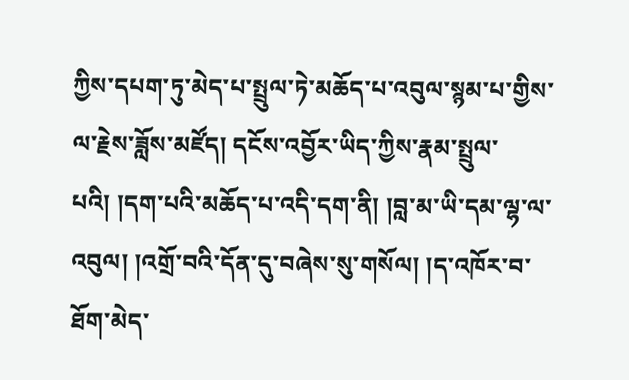ཀྱིས་དཔག་ཏུ་མེད་པ་སྤྲུལ་ཏེ་མཆོད་པ་འབུལ་སྙམ་པ་གྱིས་ལ་རྗེས་ཟློས་མཛོད། དངོས་འབྱོར་ཡིད་ཀྱིས་རྣམ་སྤྲུལ་པའི། །དག་པའི་མཆོད་པ་འདི་དག་ནི། །བླ་མ་ཡི་དམ་ལྷ་ལ་འབུལ། །འགྲོ་བའི་དོན་དུ་བཞེས་སུ་གསོལ། །ད་འཁོར་བ་ཐོག་མེད་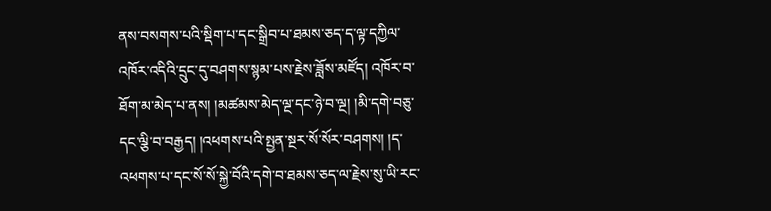ནས་བསགས་པའི་སྡིག་པ་དང་སྒྲིབ་པ་ཐམས་ཅད་ད་ལྟ་དཀྱིལ་འཁོར་འདིའི་དྲུང་དུ་བཤགས་སྙམ་པས་རྗེས་ཟློས་མཛོད། འཁོར་བ་ཐོག་མ་མེད་པ་ནས། །མཚམས་མེད་ལྔ་དང་ཉེ་བ་ལྔ། །མི་དགེ་བཅུ་དང་ལྕི་བ་བརྒྱད། །འཕགས་པའི་སྤྱན་སྔར་སོ་སོར་བཤགས། །ད་འཕགས་པ་དང་སོ་སོ་སྐྱེ་བོའི་དགེ་བ་ཐམས་ཅད་ལ་རྗེས་སུ་ཡི་རང་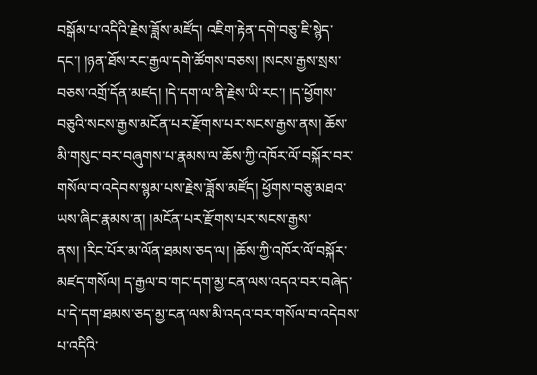བསྒོམ་པ་འདིའི་རྗེས་ཟློས་མཛོད། འཇིག་རྟེན་དགེ་བཅུ་ཇི་སྙེད་དང་། །ཉན་ཐོས་རང་རྒྱལ་དགེ་ཚོགས་བཅས། །སངས་རྒྱས་སྲས་བཅས་འགྲོ་དོན་མཛད། །དེ་དག་ལ་ནི་རྗེས་ཡི་རང་། །ད་ཕྱོགས་བཅུའི་སངས་རྒྱས་མངོན་པར་རྫོགས་པར་སངས་རྒྱས་ནས། ཆོས་མི་གསུང་བར་བཞུགས་པ་རྣམས་ལ་ཆོས་ཀྱི་འཁོར་ལོ་བསྐོར་བར་གསོལ་བ་འདེབས་སྙམ་པས་རྗེས་ཟློས་མཛོད། ཕྱོགས་བཅུ་མཐའ་ཡས་ཞིང་རྣམས་ན། །མངོན་པར་རྫོགས་པར་སངས་རྒྱས་ནས། །རིང་པོར་མ་ལོན་ཐམས་ཅད་ལ། །ཆོས་ཀྱི་འཁོར་ལོ་བསྐོར་མཛད་གསོལ། ད་རྒྱལ་བ་གང་དག་མྱ་ངན་ལས་འདའ་བར་བཞེད་པ་དེ་དག་ཐམས་ཅད་མྱ་ངན་ལས་མི་འདའ་བར་གསོལ་བ་འདེབས་པ་འདིའི་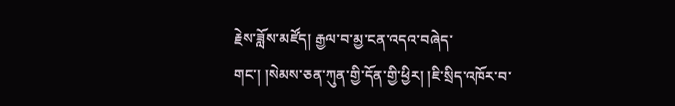རྗེས་ཟློས་མཛོད། རྒྱལ་བ་མྱ་ངན་འདའ་བཞེད་གང་། །སེམས་ཅན་ཀུན་གྱི་དོན་གྱི་ཕྱིར། །ཇི་སྲིད་འཁོར་བ་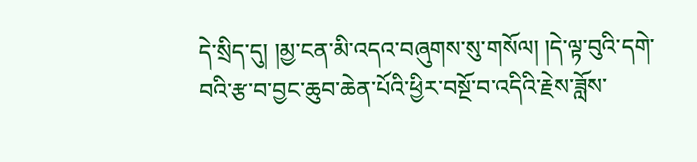དེ་སྲིད་དུ། །མྱ་ངན་མི་འདའ་བཞུགས་སུ་གསོལ། །དེ་ལྟ་བུའི་དགེ་བའི་རྩ་བ་བྱང་ཆུབ་ཆེན་པོའི་ཕྱིར་བསྔོ་བ་འདིའི་རྗེས་ཟློས་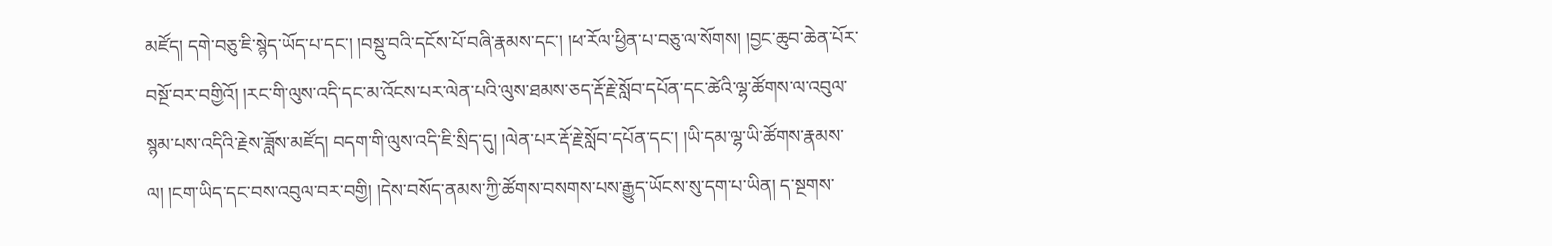མཛོད། དགེ་བཅུ་ཇི་སྙེད་ཡོད་པ་དང་། །བསྡུ་བའི་དངོས་པོ་བཞི་རྣམས་དང་། །ཕ་རོལ་ཕྱིན་པ་བཅུ་ལ་སོགས། །བྱང་ཆུབ་ཆེན་པོར་བསྔོ་བར་བགྱིའོ། །རང་གི་ལུས་འདི་དང་མ་འོངས་པར་ལེན་པའི་ལུས་ཐམས་ཅད་རྡོ་རྗེ་སློབ་དཔོན་དང་ཚེའི་ལྷ་ཚོགས་ལ་འབུལ་སྙམ་པས་འདིའི་རྗེས་ཟློས་མཛོད། བདག་གི་ལུས་འདི་ཇི་སྲིད་དུ། །ལེན་པར་རྡོ་རྗེ་སློབ་དཔོན་དང་། །ཡི་དམ་ལྷ་ཡི་ཚོགས་རྣམས་ལ། །ངག་ཡིད་དང་བས་འབུལ་བར་བགྱི། །དེས་བསོད་ནམས་ཀྱི་ཚོགས་བསགས་པས་རྒྱུད་ཡོངས་སུ་དག་པ་ཡིན། ད་སྔགས་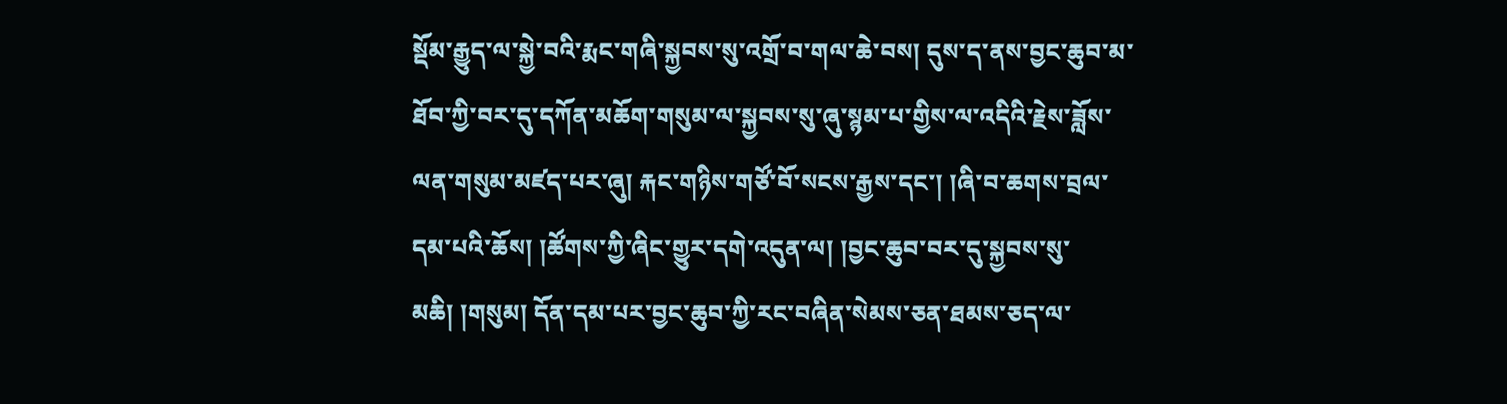སྡོམ་རྒྱུད་ལ་སྐྱེ་བའི་རྨང་གཞི་སྐྱབས་སུ་འགྲོ་བ་གལ་ཆེ་བས། དུས་ད་ནས་བྱང་ཆུབ་མ་ཐོབ་ཀྱི་བར་དུ་དཀོན་མཆོག་གསུམ་ལ་སྐྱབས་སུ་ཞུ་སྙམ་པ་གྱིས་ལ་འདིའི་རྗེས་ཟློས་ལན་གསུམ་མཛད་པར་ཞུ། རྐང་གཉིས་གཙོ་བོ་སངས་རྒྱས་དང་། །ཞི་བ་ཆགས་བྲལ་དམ་པའི་ཆོས། །ཚོགས་ཀྱི་ཞིང་གྱུར་དགེ་འདུན་ལ། །བྱང་ཆུབ་བར་དུ་སྐྱབས་སུ་མཆི། །གསུམ། དོན་དམ་པར་བྱང་ཆུབ་ཀྱི་རང་བཞིན་སེམས་ཅན་ཐམས་ཅད་ལ་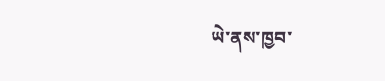ཡེ་ནས་ཁྱབ་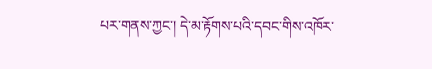པར་གནས་ཀྱང་། དེ་མ་རྟོགས་པའི་དབང་གིས་འཁོར་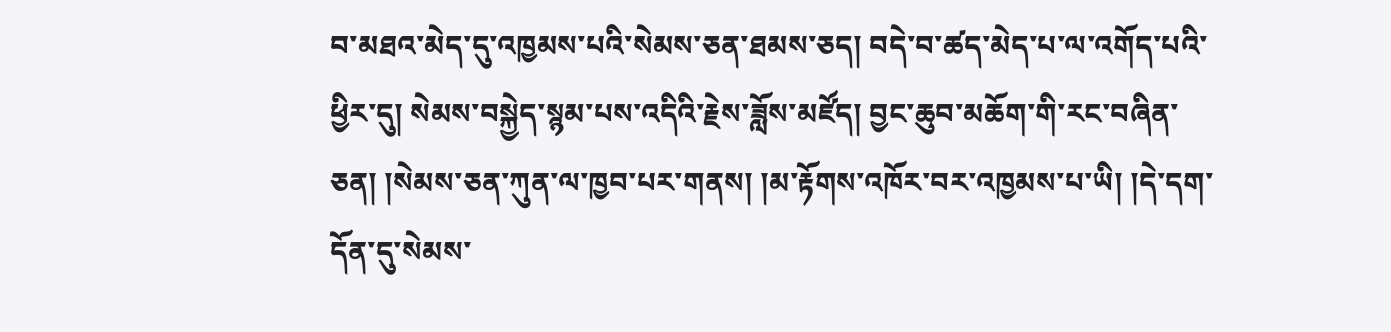བ་མཐའ་མེད་དུ་འཁྱམས་པའི་སེམས་ཅན་ཐམས་ཅད། བདེ་བ་ཚད་མེད་པ་ལ་འགོད་པའི་ཕྱིར་དུ། སེམས་བསྐྱེད་སྙམ་པས་འདིའི་རྗེས་ཟློས་མཛོད། བྱང་ཆུབ་མཆོག་གི་རང་བཞིན་ཅན། །སེམས་ཅན་ཀུན་ལ་ཁྱབ་པར་གནས། །མ་རྟོགས་འཁོར་བར་འཁྱམས་པ་ཡི། །དེ་དག་དོན་དུ་སེམས་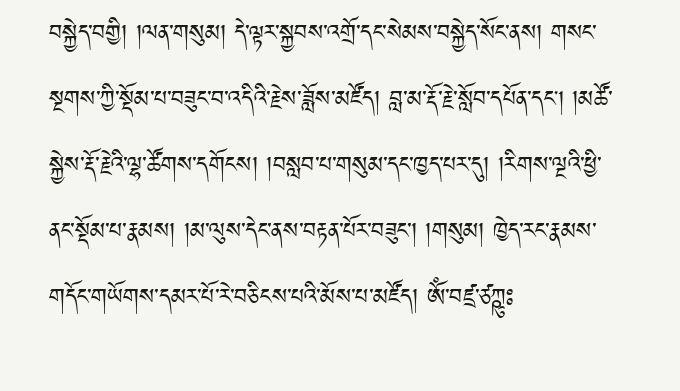བསྐྱེད་བགྱི། །ལན་གསུམ། དེ་ལྟར་སྐྱབས་འགྲོ་དང་སེམས་བསྐྱེད་སོང་ནས། གསང་སྔགས་ཀྱི་སྡོམ་པ་བཟུང་བ་འདིའི་རྗེས་ཟློས་མཛོད། བླ་མ་རྡོ་རྗེ་སློབ་དཔོན་དང། །མཚོ་སྐྱེས་རྡོ་རྗེའི་ལྷ་ཚོགས་དགོངས། །བསླབ་པ་གསུམ་དང་ཁྱད་པར་དུ། །རིགས་ལྔའི་ཕྱི་ནང་སྡོམ་པ་རྣམས། །མ་ལུས་དེང་ནས་བརྟན་པོར་བཟུང་། །གསུམ། ཁྱེད་རང་རྣམས་གདོང་གཡོགས་དམར་པོ་རེ་བཅིངས་པའི་མོས་པ་མཛོད། ཨོཾ་བཛྲ་ཙཀྵུཿ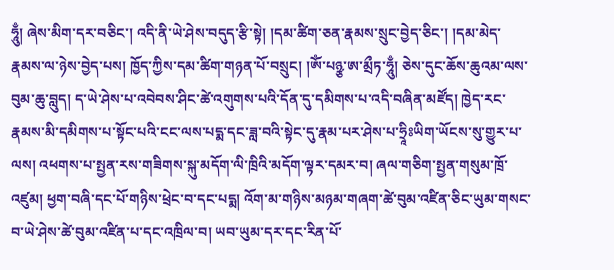ཧཱུྃ། ཞེས་མིག་དར་བཅིང་། འདི་ནི་ཡེ་ཤེས་བདུད་རྩི་སྟེ། །དམ་ཚིག་ཅན་རྣམས་སྲུང་བྱེད་ཅིང་། །དམ་མེད་རྣམས་ལ་ཉེས་བྱེད་པས། ཁྱོད་ཀྱིས་དམ་ཚིག་གཉན་པོ་བསྲུང། །ཨོཾ་པཉྩ་ཨ་མྲྀཏ་ཧཱུྃ། ཅེས་དུང་ཆོས་ཆུའམ་ལས་བུམ་ཆུ་བླུད། ད་ཡེ་ཤེས་པ་འབེབས་ཤིང་ཚེ་འགུགས་པའི་དོན་དུ་དམིགས་པ་འདི་བཞིན་མཛོད། ཁྱེད་རང་རྣམས་མི་དམིགས་པ་སྟོང་པའི་ངང་ལས་པདྨ་དང་ཟླ་བའི་སྟེང་དུ་རྣམ་པར་ཤེས་པ་ཧྲཱིཿཡིག་ཡོངས་སུ་གྱུར་པ་ལས། འཕགས་པ་སྤྱན་རས་གཟིགས་སྐུ་མདོག་ལི་ཁྲིའི་མདོག་ལྟར་དམར་བ། ཞལ་གཅིག་སྤྱན་གསུམ་ཁྲོ་འཛུམ། ཕྱག་བཞི་དང་པོ་གཉིས་ཕྲེང་བ་དང་པདྨ། འོག་མ་གཉིས་མཉམ་གཞག་ཚེ་བུམ་འཛིན་ཅིང་ཡུམ་གསང་བ་ཡེ་ཤེས་ཚེ་བུམ་འཛིན་པ་དང་འཁྲིལ་བ། ཡབ་ཡུམ་དར་དང་རིན་པོ་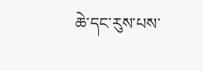ཆེ་དང་རུས་པས་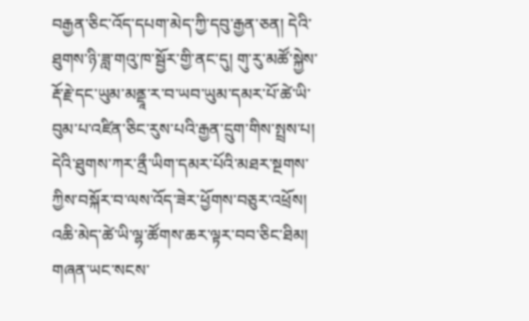བརྒྱན་ཅིང་འོད་དཔག་མེད་ཀྱི་དབུ་རྒྱན་ཅན། དེའི་ཐུགས་ཉི་ཟླ་གའུ་ཁ་སྦྱོར་གྱི་ནང་དུ། གུ་རུ་མཚོ་སྐྱེས་རྡོ་རྗེ་དང་ཡུམ་མནྡཱ་ར་བ་ཡབ་ཡུམ་དམར་པོ་ཚེ་ཡི་བུམ་པ་འཛིན་ཅིང་རུས་པའི་རྒྱན་དྲུག་གིས་སྤྲས་པ། དེའི་ཐུགས་ཀར་ནྲྀ་ཡིག་དམར་པོའི་མཐར་སྔགས་ཀྱིས་བསྐོར་བ་ལས་འོད་ཟེར་ཕྱོགས་བཅུར་འཕྲོས། འཆི་མེད་ཚེ་ཡི་ལྷ་ཚོགས་ཆར་ལྟར་བབ་ཅིང་ཐིམ། གཞན་ཡང་སངས་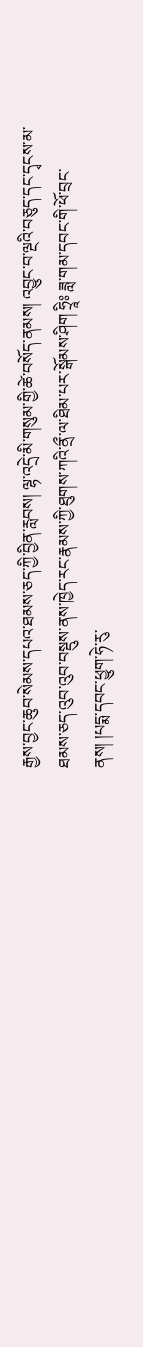རྒྱས་བྱང་ཆུབ་སེམས་དཔའ་ཐམས་ཅད་ཀྱི་བྱིན་རླབས། ལྷ་འདྲེ་མི་གསུམ་གྱི་ཚེ་བསོད་ནམས། འབྱུང་བ་ལྔའི་བཅུད་དང་དྭངས་མ་ཐམས་ཅད་འུབ་འུབ་བསྡུས་ནས་ཁྱེད་རང་རྣམས་ཀྱི་ཐུགས་ཀའི་ནྲྀ་ལ་ཐིམ་པར་སྒོམས་ཤིག ཧྲཱིཿ ཟླ་གམ་དབང་གི་ཕོ་བྲང་ནས། །པདྨ་དབང་ཕྱུག་ཧེ་རུ་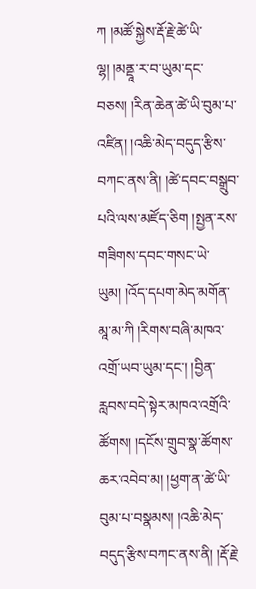ཀ །མཚོ་སྐྱེས་རྡོ་རྗེ་ཚེ་ཡི་ལྷ། །མནྡཱ་ར་བ་ཡུམ་དང་བཅས། །རིན་ཆེན་ཚེ་ཡི་བུམ་པ་འཛིན། །འཆི་མེད་བདུད་རྩིས་བཀང་ནས་ནི། །ཚེ་དབང་བསྒྲུབ་པའི་ལས་མཛོད་ཅིག །སྤྱན་རས་གཟིགས་དབང་གསང་ཡེ་ཡུམ། །འོད་དཔག་མེད་མགོན་མཱ་མ་ཀི །རིགས་བཞི་མཁའ་འགྲོ་ཡབ་ཡུམ་དང་། །བྱིན་རླབས་བདེ་སྟེར་མཁའ་འགྲོའི་ཚོགས། །དངོས་གྲུབ་སྣ་ཚོགས་ཆར་འབེབ་མ། །ཕྱག་ན་ཚེ་ཡི་བུམ་པ་བསྣམས། །འཆི་མེད་བདུད་རྩིས་བཀང་ནས་ནི། །རྡོ་རྗེ་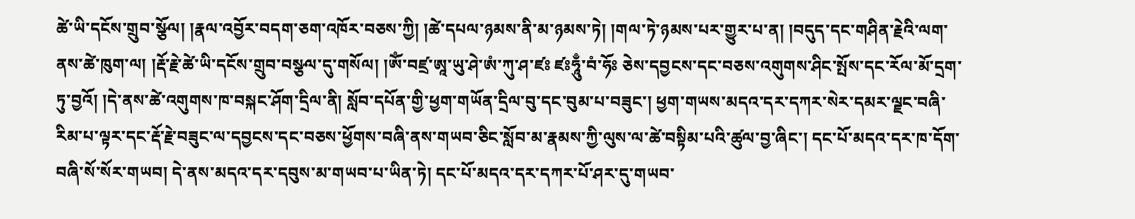ཚེ་ཡི་དངོས་གྲུབ་སྩོལ། །རྣལ་འབྱོར་བདག་ཅག་འཁོར་བཅས་ཀྱི། །ཚེ་དཔལ་ཉམས་ནི་མ་ཉམས་ཏེ། །གལ་ཏེ་ཉམས་པར་གྱུར་པ་ན། །བདུད་དང་གཤིན་རྗེའི་ལག་ནས་ཚེ་ཁུག་ལ། །རྡོ་རྗེ་ཚེ་ཡི་དངོས་གྲུབ་བསྩལ་དུ་གསོལ། །ཨོཾ་བཛྲ་ཨཱ་ཡུ་ཤེ་ཨཾ་ཀུ་ཤ་ཛཿ ཛཿཧཱུྃ་བཾ་ཧོཿ ཅེས་དབྱངས་དང་བཅས་འགུགས་ཤིང་སྤོས་དང་རོལ་མོ་དྲག་ཏུ་བྱའོ། །དེ་ནས་ཚེ་འགུགས་ཁ་བསྐང་ཤོག་དྲིལ་ནི། སློབ་དཔོན་གྱི་ཕྱག་གཡོན་དྲིལ་བུ་དང་བུམ་པ་བཟུང་། ཕྱག་གཡས་མདའ་དར་དཀར་སེར་དམར་ལྗང་བཞི་རིམ་པ་ལྟར་དང་རྡོ་རྗེ་བཟུང་ལ་དབྱངས་དང་བཅས་ཕྱོགས་བཞི་ནས་གཡབ་ཅིང་སློབ་མ་རྣམས་ཀྱི་ལུས་ལ་ཚེ་བསྟིམ་པའི་ཚུལ་བྱ་ཞིང་། དང་པོ་མདའ་དར་ཁ་དོག་བཞི་སོ་སོར་གཡབ། དེ་ནས་མདའ་དར་དབུས་མ་གཡབ་པ་ཡིན་ཏེ། དང་པོ་མདའ་དར་དཀར་པོ་ཤར་དུ་གཡབ་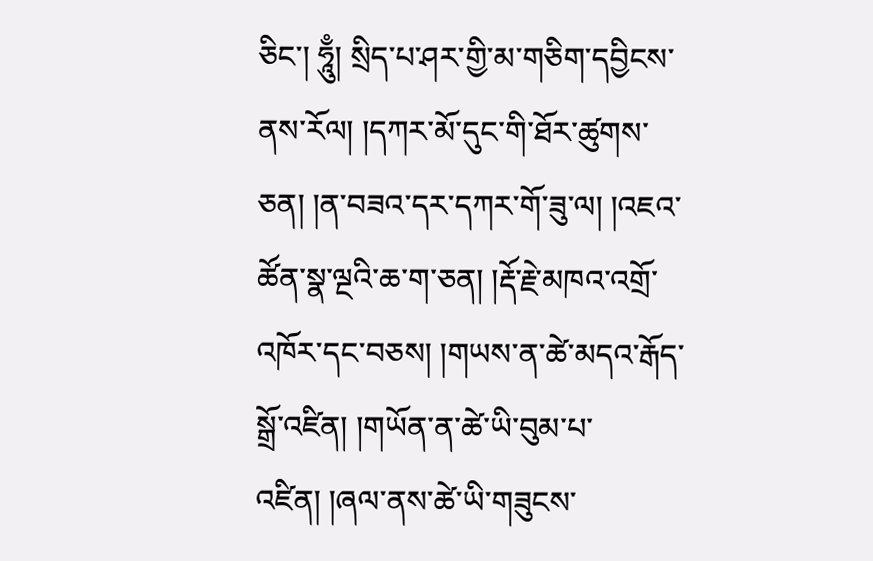ཅིང་། ཧཱུྃ། སྲིད་པ་ཤར་གྱི་མ་གཅིག་དབྱིངས་ནས་རོལ། །དཀར་མོ་དུང་གི་ཐོར་ཚུགས་ཅན། །ན་བཟའ་དར་དཀར་གོ་ཟུ་ལ། །འཇའ་ཚོན་སྣ་ལྔའི་ཆ་ག་ཅན། །རྡོ་རྗེ་མཁའ་འགྲོ་འཁོར་དང་བཅས། །གཡས་ན་ཚེ་མདའ་རྒོད་སྒྲོ་འཛིན། །གཡོན་ན་ཚེ་ཡི་བུམ་པ་འཛིན། །ཞལ་ནས་ཚེ་ཡི་གཟུངས་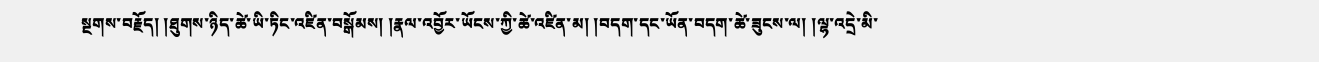སྔགས་བརྗོད། །ཐུགས་ཉིད་ཚེ་ཡི་ཏིང་འཛིན་བསྒོམས། །རྣལ་འབྱོར་ཡོངས་ཀྱི་ཚེ་འཛིན་མ། །བདག་དང་ཡོན་བདག་ཚེ་ཟུངས་ལ། །ལྷ་འདྲེ་མི་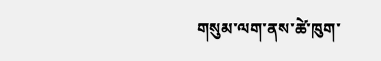གསུམ་ལག་ནས་ཚེ་ཁུག་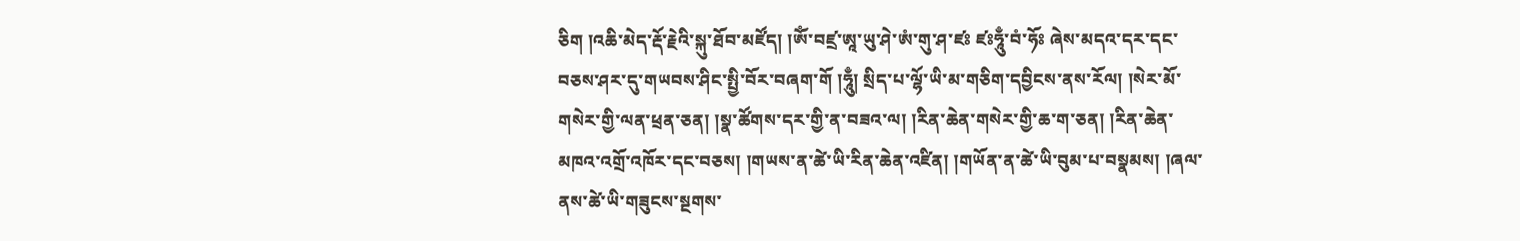ཅིག །འཆི་མེད་རྡོ་རྗེའི་སྐུ་ཐོབ་མཛོད། །ཨོཾ་བཛྲ་ཨཱ་ཡུ་ཤེ་ཨཾ་གུ་ཤ་ཛཿ ཛཿཧཱུྃ་བཾ་ཧོཿ ཞེས་མདའ་དར་དང་བཅས་ཤར་དུ་གཡབས་ཤིང་སྤྱི་བོར་བཞག་གོ །ཧཱུྃ། སྲིད་པ་ལྷོ་ཡི་མ་གཅིག་དབྱིངས་ནས་རོལ། །སེར་མོ་གསེར་གྱི་ལན་ཕྲན་ཅན། །སྣ་ཚོགས་དར་གྱི་ན་བཟའ་ལ། །རིན་ཆེན་གསེར་གྱི་ཆ་ག་ཅན། །རིན་ཆེན་མཁའ་འགྲོ་འཁོར་དང་བཅས། །གཡས་ན་ཚེ་ཡི་རིན་ཆེན་འཛིན། །གཡོན་ན་ཚེ་ཡི་བུམ་པ་བསྣམས། །ཞལ་ནས་ཚེ་ཡི་གཟུངས་སྔགས་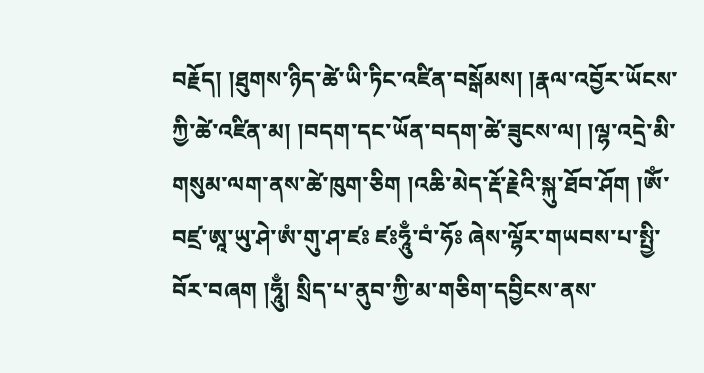བརྗོད། །ཐུགས་ཉིད་ཚེ་ཡི་ཏིང་འཛིན་བསྒོམས། །རྣལ་འབྱོར་ཡོངས་ཀྱི་ཚེ་འཛིན་མ། །བདག་དང་ཡོན་བདག་ཚེ་ཟུངས་ལ། །ལྷ་འདྲེ་མི་གསུམ་ལག་ནས་ཚེ་ཁུག་ཅིག །འཆི་མེད་རྡོ་རྗེའི་སྐུ་ཐོབ་ཤོག །ཨོཾ་བཛྲ་ཨཱ་ཡུ་ཤེ་ཨཾ་གུ་ཤ་ཛཿ ཛཿཧཱུྃ་བཾ་ཧོཿ ཞེས་ལྷོར་གཡབས་པ་སྤྱི་བོར་བཞག །ཧཱུྃ། སྲིད་པ་ནུབ་ཀྱི་མ་གཅིག་དབྱིངས་ནས་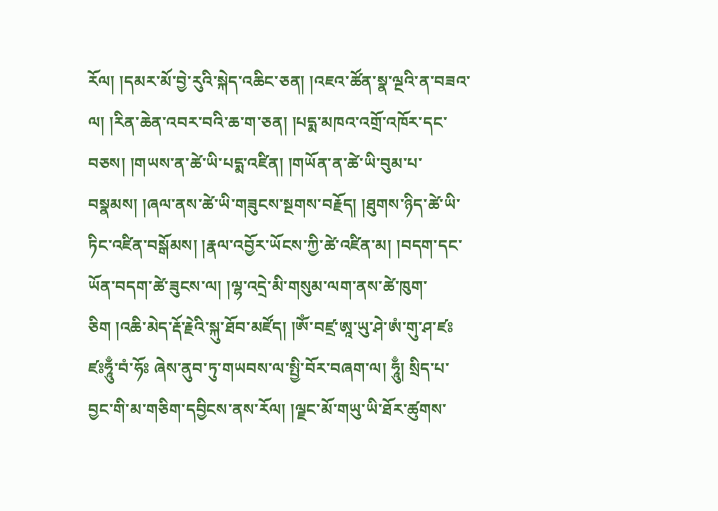རོལ། །དམར་མོ་བྱེ་རུའི་སྐེད་འཆིང་ཅན། །འཇའ་ཚོན་སྣ་ལྔའི་ན་བཟའ་ལ། །རིན་ཆེན་འབར་བའི་ཆ་ག་ཅན། །པདྨ་མཁའ་འགྲོ་འཁོར་དང་བཅས། །གཡས་ན་ཚེ་ཡི་པདྨ་འཛིན། །གཡོན་ན་ཚེ་ཡི་བུམ་པ་བསྣམས། །ཞལ་ནས་ཚེ་ཡི་གཟུངས་སྔགས་བརྗོད། །ཐུགས་ཉིད་ཚེ་ཡི་ཏིང་འཛིན་བསྒོམས། །རྣལ་འབྱོར་ཡོངས་ཀྱི་ཚེ་འཛིན་མ། །བདག་དང་ཡོན་བདག་ཚེ་ཟུངས་ལ། །ལྷ་འདྲེ་མི་གསུམ་ལག་ནས་ཚེ་ཁུག་ཅིག །འཆི་མེད་རྡོ་རྗེའི་སྐུ་ཐོབ་མཛོད། །ཨོཾ་བཛྲ་ཨཱ་ཡུ་ཤེ་ཨཾ་གུ་ཤ་ཛཿ ཛཿཧཱུྃ་བཾ་ཧོཿ ཞེས་ནུབ་ཏུ་གཡབས་ལ་སྤྱི་བོར་བཞག་ལ། ཧཱུྃ། སྲིད་པ་བྱང་གི་མ་གཅིག་དབྱིངས་ནས་རོལ། །ལྗང་མོ་གཡུ་ཡི་ཐོར་ཚུགས་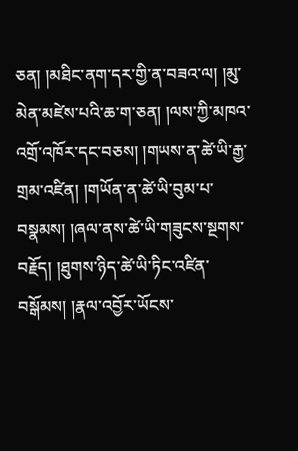ཅན། །མཐིང་ནག་དར་གྱི་ན་བཟའ་ལ། །མུ་མེན་མཛེས་པའི་ཆ་ག་ཅན། །ལས་ཀྱི་མཁའ་འགྲོ་འཁོར་དང་བཅས། །གཡས་ན་ཚེ་ཡི་རྒྱ་གྲམ་འཛིན། །གཡོན་ན་ཚེ་ཡི་བུམ་པ་བསྣམས། །ཞལ་ནས་ཚེ་ཡི་གཟུངས་སྔགས་བརྗོད། །ཐུགས་ཉིད་ཚེ་ཡི་ཏིང་འཛིན་བསྒོམས། །རྣལ་འབྱོར་ཡོངས་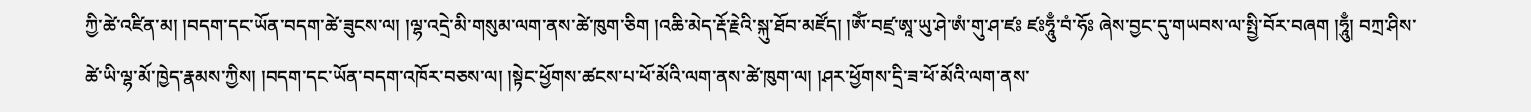ཀྱི་ཚེ་འཛིན་མ། །བདག་དང་ཡོན་བདག་ཚེ་ཟུངས་ལ། །ལྷ་འདྲེ་མི་གསུམ་ལག་ནས་ཚེ་ཁུག་ཅིག །འཆི་མེད་རྡོ་རྗེའི་སྐུ་ཐོབ་མཛོད། །ཨོཾ་བཛྲ་ཨཱ་ཡུ་ཤེ་ཨཾ་གུ་ཤ་ཛཿ ཛཿཧཱུྃ་བཾ་ཧོཿ ཞེས་བྱང་དུ་གཡབས་ལ་སྤྱི་བོར་བཞག །ཧཱུྃ། བཀྲ་ཤིས་ཚེ་ཡི་ལྷ་མོ་ཁྱེད་རྣམས་ཀྱིས། །བདག་དང་ཡོན་བདག་འཁོར་བཅས་ལ། །སྟེང་ཕྱོགས་ཚངས་པ་ཕོ་མོའི་ལག་ནས་ཚེ་ཁུག་ལ། །ཤར་ཕྱོགས་དྲི་ཟ་ཕོ་མོའི་ལག་ནས་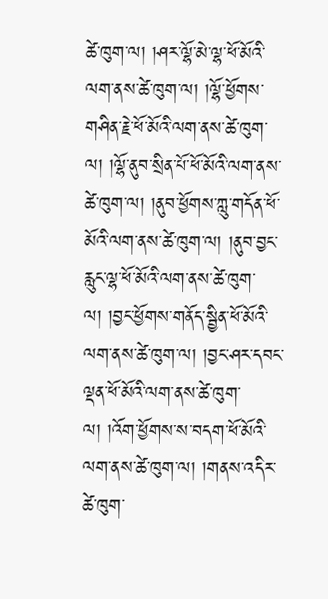ཚེ་ཁུག་ལ། །ཤར་ལྷོ་མེ་ལྷ་ཕོ་མོའི་ལག་ནས་ཚེ་ཁུག་ལ། །ལྷོ་ཕྱོགས་གཤིན་རྗེ་ཕོ་མོའི་ལག་ནས་ཚེ་ཁུག་ལ། །ལྷོ་ནུབ་སྲིན་པོ་ཕོ་མོའི་ལག་ནས་ཚེ་ཁུག་ལ། །ནུབ་ཕྱོགས་ཀླུ་གདོན་ཕོ་མོའི་ལག་ནས་ཚེ་ཁུག་ལ། །ནུབ་བྱང་རླུང་ལྷ་ཕོ་མོའི་ལག་ནས་ཚེ་ཁུག་ལ། །བྱང་ཕྱོགས་གནོད་སྦྱིན་ཕོ་མོའི་ལག་ནས་ཚེ་ཁུག་ལ། །བྱང་ཤར་དབང་ལྡན་ཕོ་མོའི་ལག་ནས་ཚེ་ཁུག་ལ། །འོག་ཕྱོགས་ས་བདག་ཕོ་མོའི་ལག་ནས་ཚེ་ཁུག་ལ། །གནས་འདིར་ཚེ་ཁུག་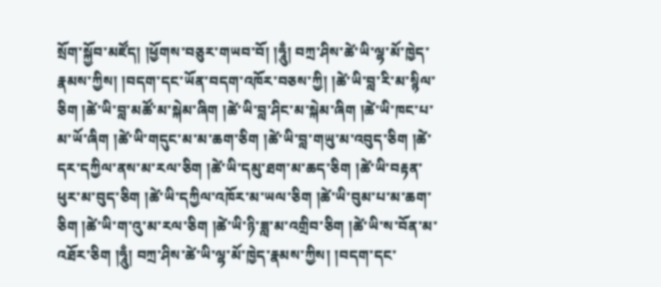སྲོག་སྐྱོབ་མཛོད། །ཕྱོགས་བཅུར་གཡབ་བོ། །ཧཱུྃ། བཀྲ་ཤིས་ཚེ་ཡི་ལྷ་མོ་ཁྱེད་རྣམས་ཀྱིས། །བདག་དང་ཡོན་བདག་འཁོར་བཅས་ཀྱི། །ཚེ་ཡི་བླ་རི་མ་སྙིལ་ཅིག །ཚེ་ཡི་བླ་མཚོ་མ་སྐེམ་ཞིག །ཚེ་ཡི་བླ་ཤིང་མ་སྐེམ་ཞིག །ཚེ་ཡི་ཁང་པ་མ་ཡོ་ཞིག །ཚེ་ཡི་གདུང་མ་མ་ཆག་ཅིག །ཚེ་ཡི་བླ་གཡུ་མ་འབུད་ཅིག །ཚེ་དར་དཀྱིལ་ནས་མ་རལ་ཅིག །ཚེ་ཡི་དམུ་ཐག་མ་ཆད་ཅིག །ཚེ་ཡི་བརྟན་ཕུར་མ་བུད་ཅིག །ཚེ་ཡི་དཀྱིལ་འཁོར་མ་ཡལ་ཅིག །ཚེ་ཡི་བུམ་པ་མ་ཆག་ཅིག །ཚེ་ཡི་ག་འུ་མ་རལ་ཅིག །ཚེ་ཡི་ཉི་ཟླ་མ་འགྲིབ་ཅིག །ཚེ་ཡི་ས་བོན་མ་འཐོར་ཅིག །ཧཱུྃ། བཀྲ་ཤིས་ཚེ་ཡི་ལྷ་མོ་ཁྱེད་རྣམས་ཀྱིས། །བདག་དང་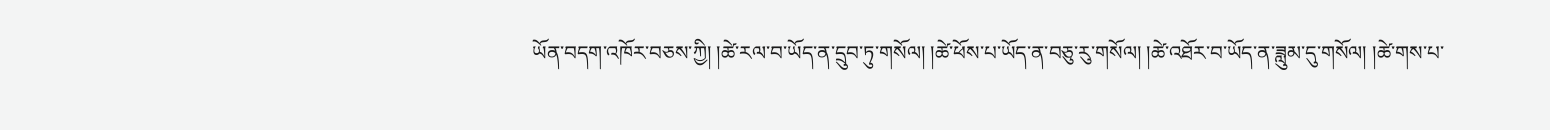ཡོན་བདག་འཁོར་བཅས་ཀྱི། །ཚེ་རལ་བ་ཡོད་ན་དྲུབ་ཏུ་གསོལ། །ཚེ་ཕོས་པ་ཡོད་ན་བཅུ་རུ་གསོལ། །ཚེ་འཐོར་བ་ཡོད་ན་ཟླུམ་དུ་གསོལ། །ཚེ་གས་པ་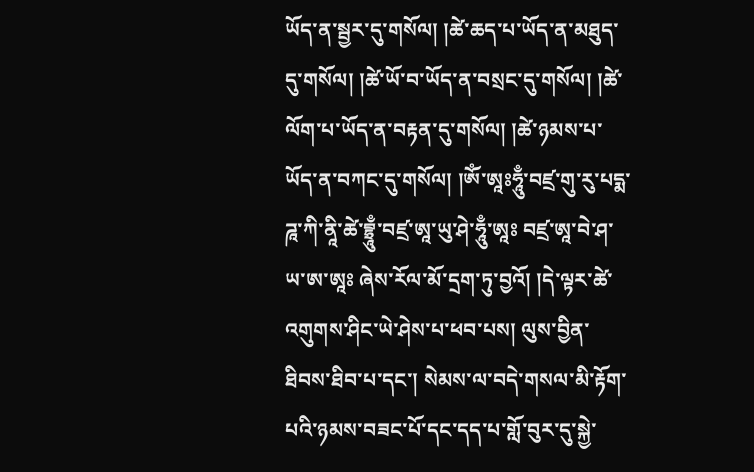ཡོད་ན་སྦྱར་དུ་གསོལ། །ཚེ་ཆད་པ་ཡོད་ན་མཐུད་དུ་གསོལ། །ཚེ་ཡོ་བ་ཡོད་ན་བསྲང་དུ་གསོལ། །ཚེ་ལོག་པ་ཡོད་ན་བརྟན་དུ་གསོལ། །ཚེ་ཉམས་པ་ཡོད་ན་བཀང་དུ་གསོལ། །ཨོཾ་ཨཱཿཧཱུྃ་བཛྲ་གུ་རུ་པདྨ་ཌཱ་ཀི་ནཱི་ཚེ་བྷྲཱུྃ་བཛྲ་ཨཱ་ཡུ་ཤེ་ཧཱུྃ་ཨཱཿ བཛྲ་ཨཱ་བེ་ཤ་ཡ་ཨ་ཨཱཿ ཞེས་རོལ་མོ་དྲག་ཏུ་བྱའོ། །དེ་ལྟར་ཚེ་འགུགས་ཤིང་ཡེ་ཤེས་པ་ཕབ་པས། ལུས་བྱིན་ཐིབས་ཐིབ་པ་དང་། སེམས་ལ་བདེ་གསལ་མི་རྟོག་པའི་ཉམས་བཟང་པོ་དང་དད་པ་གློ་བུར་དུ་སྐྱེ་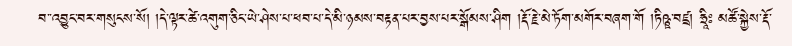བ་་འབྱུང་བར་གསུངས་སོ། །དེ་ལྟར་ཚེ་འགུག་ཅིང་ཡེ་ཤེས་པ་ཕབ་པ་དེ་མི་ཉམས་བརྟན་པར་བྱས་པར་སྒོམས་ཤིག །རྡོ་རྗེ་མེ་ཏོག་མགོར་བཞག་གོ །ཏིཥྛ་བཛྲ། ཧྲཱིཿ མཚོ་སྐྱེས་རྡོ་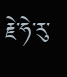རྗེ་ཧེ་རུ་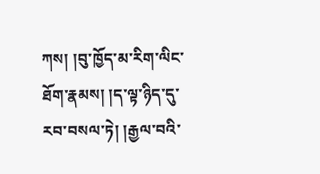ཀས། །བུ་ཁྱོད་མ་རིག་ལིང་ཐོག་རྣམས། །ད་ལྟ་ཉིད་དུ་རབ་བསལ་ཏེ། །རྒྱལ་བའི་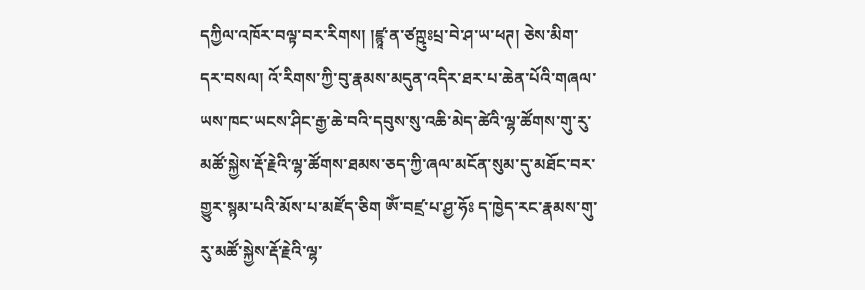དཀྱིལ་འཁོར་བལྟ་བར་རིགས། །ཛྙཱ་ན་ཙཀྵུཿཔྲ་བེ་ཤ་ཡ་ཕཊ། ཅེས་མིག་དར་བསལ། འོ་རིགས་ཀྱི་བུ་རྣམས་མདུན་འདིར་ཐར་པ་ཆེན་པོའི་གཞལ་ཡས་ཁང་ཡངས་ཤིང་རྒྱ་ཆེ་བའི་དབུས་སུ་འཆི་མེད་ཚེའི་ལྷ་ཚོགས་གུ་རུ་མཚོ་སྐྱེས་རྡོ་རྗེའི་ལྷ་ཚོགས་ཐམས་ཅད་ཀྱི་ཞལ་མངོན་སུམ་དུ་མཐོང་བར་གྱུར་སྙམ་པའི་མོས་པ་མཛོད་ཅིག ཨོཾ་བཛྲ་པ་ཤྱ་ཧོཿ ད་ཁྱེད་རང་རྣམས་གུ་རུ་མཚོ་སྐྱེས་རྡོ་རྗེའི་ལྷ་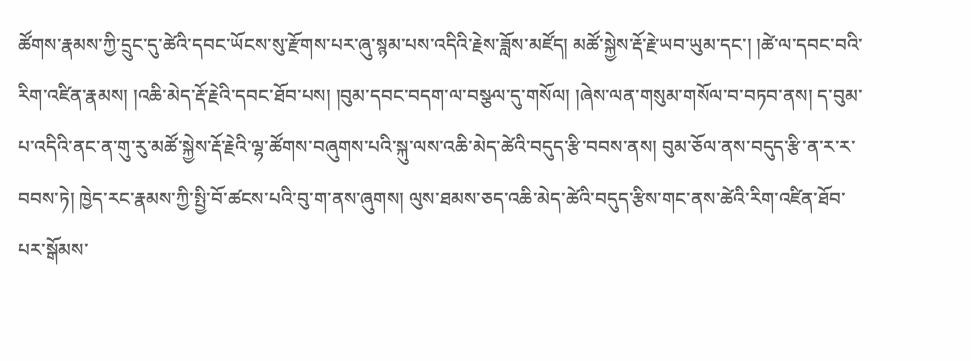ཚོགས་རྣམས་ཀྱི་དྲུང་དུ་ཚེའི་དབང་ཡོངས་སུ་རྫོགས་པར་ཞུ་སྙམ་པས་འདིའི་རྗེས་ཟློས་མཛོད། མཚོ་སྐྱེས་རྡོ་རྗེ་ཡབ་ཡུམ་དང་། །ཚེ་ལ་དབང་བའི་རིག་འཛིན་རྣམས། །འཆི་མེད་རྡོ་རྗེའི་དབང་ཐོབ་པས། །བུམ་དབང་བདག་ལ་བསྩལ་དུ་གསོལ། །ཞེས་ལན་གསུམ་གསོལ་བ་བཏབ་ནས། ད་བུམ་པ་འདིའི་ནང་ན་གུ་རུ་མཚོ་སྐྱེས་རྡོ་རྗེའི་ལྷ་ཚོགས་བཞུགས་པའི་སྐུ་ལས་འཆི་མེད་ཚེའི་བདུད་རྩི་བབས་ནས། བུམ་ཅོལ་ནས་བདུད་རྩི་ན་ར་ར་བབས་ཏེ། ཁྱེད་རང་རྣམས་ཀྱི་སྤྱི་བོ་ཚངས་པའི་བུ་ག་ནས་ཞུགས། ལུས་ཐམས་ཅད་འཆི་མེད་ཚེའི་བདུད་རྩིས་གང་ནས་ཚེའི་རིག་འཛིན་ཐོབ་པར་སྒོམས་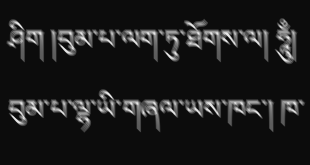ཤིག །བུམ་པ་ལག་ཏུ་ཐོགས་ལ། ཧཱུྃ། བུམ་པ་ལྷ་ཡི་གཞལ་ཡས་ཁང་། ཁ་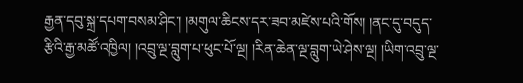རྒྱན་དབུ་སྐྲ་དཔག་བསམ་ཤིང་། །མགུལ་ཆིངས་དར་ཟབ་མཛེས་པའི་གོས། །ནང་དུ་བདུད་རྩིའི་རྒྱ་མཚོ་འཁྱིལ། །འབྲུ་ལྔ་བླུག་པ་ཕུང་པོ་ལྔ། །རིན་ཆེན་ལྔ་བླུག་ཡེ་ཤེས་ལྔ། །ཡིག་འབྲུ་ལྔ་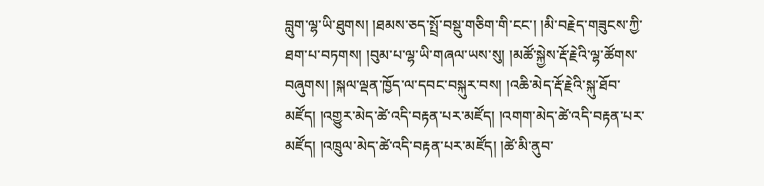བླུག་ལྷ་ཡི་ཐུགས། །ཐམས་ཅད་སྤྲོ་བསྡུ་གཅིག་གི་ངང་། །མི་བརྗེད་གཟུངས་ཀྱི་ཐག་པ་བཏགས། །བུམ་པ་ལྷ་ཡི་གཞལ་ཡས་སུ། །མཚོ་སྐྱེས་རྡོ་རྗེའི་ལྷ་ཚོགས་བཞུགས། །སྐལ་ལྡན་ཁྱོད་ལ་དབང་བསྐུར་བས། །འཆི་མེད་རྡོ་རྗེའི་སྐུ་ཐོབ་མཛོད། །འགྱུར་མེད་ཚེ་འདི་བརྟན་པར་མཛོད། །འགག་མེད་ཚེ་འདི་བརྟན་པར་མཛོད། །འཁྲུལ་མེད་ཚེ་འདི་བརྟན་པར་མཛོད། །ཚེ་མི་ནུབ་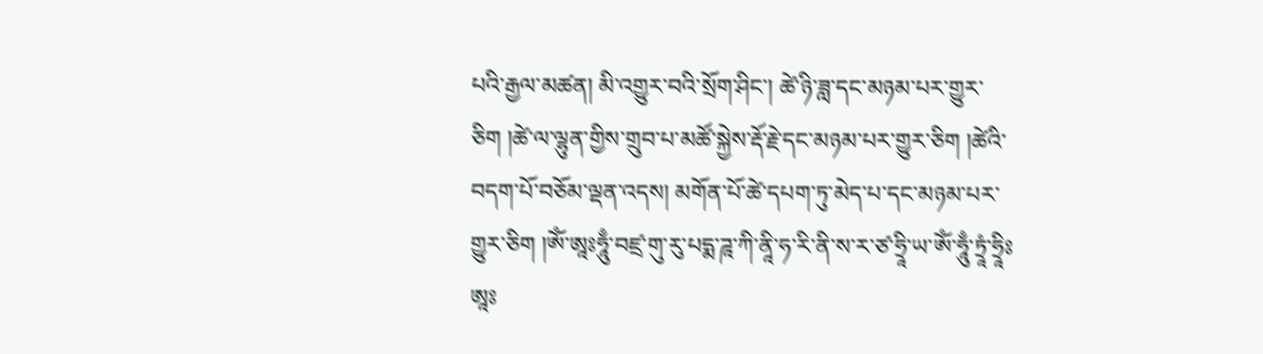པའི་རྒྱལ་མཚན། མི་འགྱུར་བའི་སྲོག་ཤིང་། ཚེ་ཉི་ཟླ་དང་མཉམ་པར་གྱུར་ཅིག །ཚེ་ལ་ལྷུན་གྱིས་གྲུབ་པ་མཚོ་སྐྱེས་རྡོ་རྗེ་དང་མཉམ་པར་གྱུར་ཅིག །ཚེའི་བདག་པོ་བཅོམ་ལྡན་འདས། མགོན་པོ་ཚེ་དཔག་ཏུ་མེད་པ་དང་མཉམ་པར་གྱུར་ཅིག །ཨོཾ་ཨཱཿཧཱུྃ་བཛྲ་གུ་རུ་པདྨ་ཌཱ་ཀི་ནཱི་ཧ་རི་ནི་ས་ར་ཙ་ཧྲཱི་ཡ་ཨོཾ་ཧཱུྃ་ཏྲཱཾ་ཧྲཱིཿཨཱཿ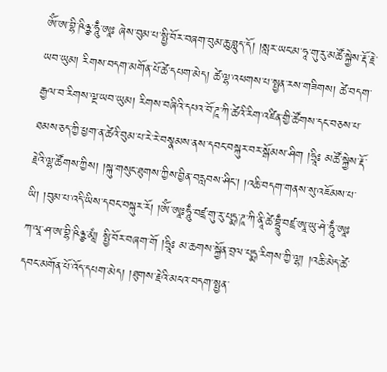ཨོཾ་ཨ་བྷི་ཥིཉྩ་ཧཱུྃ་ཨཱཿ ཞེས་བུམ་པ་སྤྱི་བོར་བཞག་བུམ་ཆུ་བླུད་དོ། །སླར་ཡང་མ་ཧཱ་གུ་རུ་མཚོ་སྐྱེས་རྡོ་རྗེ་ཡབ་ཡུམ། རིགས་བདག་མགོན་པོ་ཚེ་དཔག་མེད། ཚེ་ལྷ་འཕགས་པ་སྤྱན་རས་གཟིགས། ཚེ་བདག་རྒྱལ་བ་རིགས་ལྔ་ཡབ་ཡུམ། རིགས་བཞིའི་དཔའ་བོ་ཌཱ་ཀི་ཚེའི་རིག་འཛིན་གྱི་ཚོགས་དང་བཅས་པ་ཐམས་ཅད་ཀྱི་ཕྱག་ན་ཚེའི་བུམ་པ་རེ་རེ་བསྣམས་ནས་དབང་བསྐུར་བར་སྒོམས་ཤིག །ཧྲཱིཿ མཚོ་སྐྱེས་རྡོ་རྗེའི་ལྷ་ཚོགས་ཀྱིས། །སྐུ་གསུང་ཐུགས་ཀྱིས་བྱིན་བརླབས་ཤིང་། །འཆི་བདག་གནས་སུ་འཇོམས་པ་ཡི། །བུམ་པ་འདི་ཡིས་དབང་བསྐུར་རོ། །ཨོཾ་ཨཱཿཧཱུྃ་བཛྲ་གུ་རུ་པདྨ་ཌཱ་ཀི་ནཱི་ཚེ་བྷྲཱུྃ་བཛྲ་ཨཱ་ཡུ་ཤེ་ཧཱུྃ་ཨཱཿ ཀ་ལཱ་ཤ་ཨ་བྷི་ཥིཉྩ་མཱཾ། སྤྱི་བོར་བཞག་གོ །ཧྲཱིཿ མ་ཆགས་སྐྱོན་བྲལ་པདྨ་རིགས་ཀྱི་ལྷ། །འཆི་མེད་ཚེ་དབང་མགོན་པོ་འོད་དཔག་མེད། །ཐུགས་རྗེའི་མངའ་བདག་སྤྱན་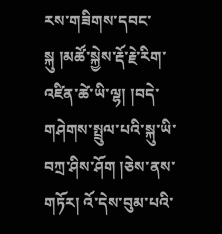རས་གཟིགས་དབང་སྐུ །མཚོ་སྐྱེས་རྡོ་རྗེ་རིག་འཛིན་ཚེ་ཡི་ལྷ། །བདེ་གཤེགས་སྤྲུལ་པའི་སྐུ་ཡི་བཀྲ་ཤིས་ཤོག །ཅེས་ནས་གཏོར། འོ་དེས་བུམ་པའི་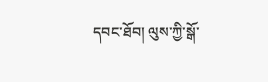དབང་ཐོབ། ལུས་ཀྱི་སྒོ་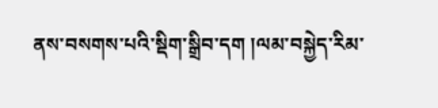ནས་བསགས་པའི་སྡིག་སྒྲིབ་དག །ལམ་བསྐྱེད་རིམ་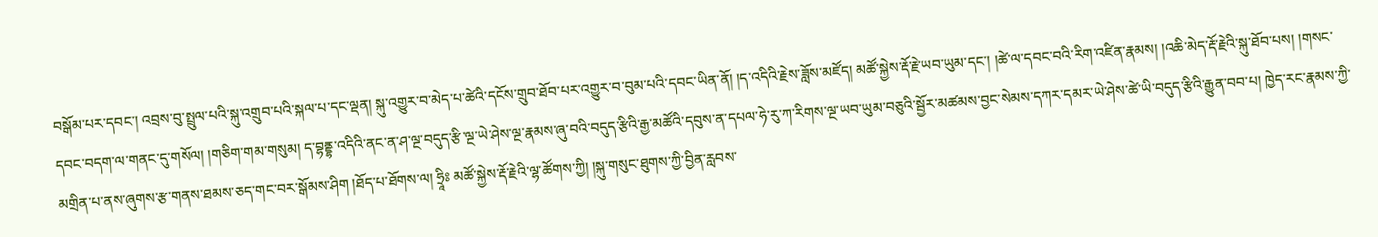བསྒོམ་པར་དབང་། འབྲས་བུ་སྤྲུལ་པའི་སྐུ་འགྲུབ་པའི་སྐལ་པ་དང་ལྡན། སྐུ་འགྱུར་བ་མེད་པ་ཚེའི་དངོས་གྲུབ་ཐོབ་པར་འགྱུར་བ་བུམ་པའི་དབང་ཡིན་ནོ། །ད་འདིའི་རྗེས་ཟློས་མཛོད། མཚོ་སྐྱེས་རྡོ་རྗེ་ཡབ་ཡུམ་དང་། །ཚེ་ལ་དབང་བའི་རིག་འཛིན་རྣམས། །འཆི་མེད་རྡོ་རྗེའི་སྐུ་ཐོབ་པས། །གསང་དབང་བདག་ལ་གནང་དུ་གསོལ། །གཅིག་གམ་གསུམ། ད་བྷནྡྷ་འདིའི་ནང་ན་ཤ་ལྔ་བདུད་རྩི་ལྔ་ཡེ་ཤེས་ལྔ་རྣམས་ཞུ་བའི་བདུད་རྩིའི་རྒྱ་མཚོའི་དབུས་ན་དཔལ་ཧེ་རུ་ཀ་རིགས་ལྔ་ཡབ་ཡུམ་བཅུའི་སྦྱོར་མཚམས་བྱང་སེམས་དཀར་དམར་ཡེ་ཤེས་ཚེ་ཡི་བདུད་རྩིའི་རྒྱུན་བབ་པ། ཁྱེད་རང་རྣམས་ཀྱི་མགྲིན་པ་ནས་ཞུགས་རྩ་གནས་ཐམས་ཅད་གང་བར་སྒོམས་ཤིག །ཐོད་པ་ཐོགས་ལ། ཧྲཱིཿ མཚོ་སྐྱེས་རྡོ་རྗེའི་ལྷ་ཚོགས་ཀྱི། །སྐུ་གསུང་ཐུགས་ཀྱི་བྱིན་རླབས་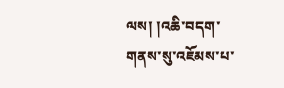ལས། །འཆི་བདག་གནས་སུ་འཇོམས་པ་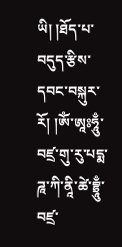ཡི། །ཐོད་པ་བདུད་རྩིས་དབང་བསྐུར་རོ། །ཨོཾ་ཨཱཿཧཱུྃ་བཛྲ་གུ་རུ་པདྨ་ཌཱ་ཀི་ནཱི་ཚེ་བྷྲཱུྃ་བཛྲ་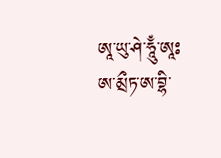ཨཱ་ཡུ་ཤེ་ཧཱུྃ་ཨཱཿ ཨ་མྲྀཏ་ཨ་བྷི་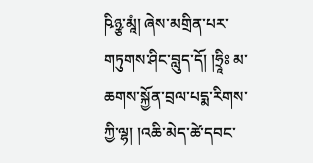ཥིཉྩ་མཱཾ། ཞེས་མགྲིན་པར་གཏུགས་ཤིང་བླུད་དོ། །ཧྲཱིཿ མ་ཆགས་སྐྱོན་བྲལ་པདྨ་རིགས་ཀྱི་ལྷ། །འཆི་མེད་ཚེ་དབང་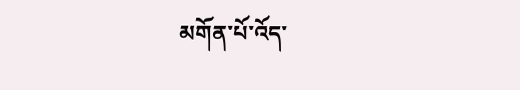མགོན་པོ་འོད་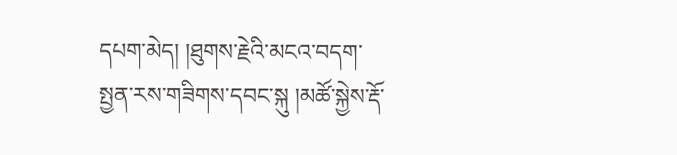དཔག་མེད། །ཐུགས་རྗེའི་མངའ་བདག་སྤྱན་རས་གཟིགས་དབང་སྐུ །མཚོ་སྐྱེས་རྡོ་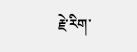རྗེ་རིག་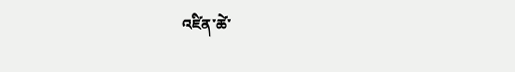འཛིན་ཚེ་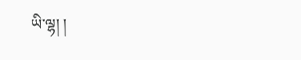ཡི་ལྷ། །